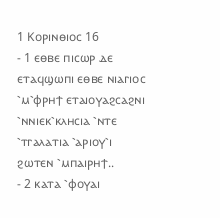1 Ⲕⲟⲣⲓⲛⲑⲓⲟⲥ 16
- 1 ⲉⲑⲃⲉ ⲡⲓⲥⲱⲣ ⲇⲉ ⲉⲧⲁϥϣⲱⲡⲓ ⲉⲑⲃⲉ ⲛⲓⲁⲅⲓⲟⲥ ⳿ⲙ⳿ⲫⲣⲏϯ ⲉⲧⲁⲓⲟⲩⲁϩⲥⲁϩⲛⲓ ⳿ⲛⲛⲓⲉⲕ⳿ⲕⲗⲏⲥⲓⲁ ⳿ⲛⲧⲉ ⳿ⲧⲅⲁⲗⲁⲧⲓⲁ ⳿ⲁⲣⲓⲟⲩ⳿ⲓ ϩⲱⲧⲉⲛ ⳿ⲙⲡⲁⲓⲣⲏϯ..
- 2 ⲕⲁⲧⲁ ⳿ⲫⲟⲩⲁⲓ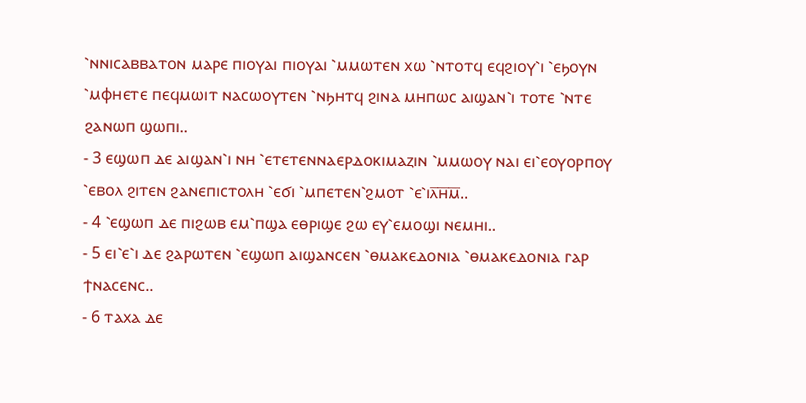⳿ⲛⲛⲓⲥⲁⲃⲃⲁⲧⲟⲛ ⲙⲁⲣⲉ ⲡⲓⲟⲩⲁⲓ ⲡⲓⲟⲩⲁⲓ ⳿ⲙⲙⲱⲧⲉⲛ ⲭⲱ ⳿ⲛⲧⲟⲧϥ ⲉϥϩⲓⲟⲩ⳿ⲓ ⳿ⲉϧⲟⲩⲛ ⳿ⲙⲫⲏⲉⲧⲉ ⲡⲉϥⲙⲱⲓⲧ ⲛⲁⲥⲱⲟⲩⲧⲉⲛ ⳿ⲛϧⲏⲧϥ ϩⲓⲛⲁ ⲙⲏⲡⲱⲥ ⲁⲓϣⲁⲛ⳿ⲓ ⲧⲟⲧⲉ ⳿ⲛⲧⲉ ϩⲁⲛⲱⲡ ϣⲱⲡⲓ..
- 3 ⲉϣⲱⲡ ⲇⲉ ⲁⲓϣⲁⲛ⳿ⲓ ⲛⲏ ⳿ⲉⲧⲉⲧⲉⲛⲛⲁⲉⲣⲇⲟⲕⲓⲙⲁⲍⲓⲛ ⳿ⲙⲙⲱⲟⲩ ⲛⲁⲓ ⲉⲓ⳿ⲉⲟⲩⲟⲣⲡⲟⲩ ⳿ⲉⲃⲟⲗ ϩⲓⲧⲉⲛ ϩⲁⲛⲉⲡⲓⲥⲧⲟⲗⲏ ⳿ⲉϭⲓ ⳿ⲙⲡⲉⲧⲉⲛ⳿ϩⲙⲟⲧ ⳿ⲉ⳿ⲓⲗ̅ⲏ̅ⲙ̅..
- 4 ⳿ⲉϣⲱⲡ ⲇⲉ ⲡⲓϩⲱⲃ ⲉⲙ⳿ⲡϣⲁ ⲉⲑⲣⲓϣⲉ ϩⲱ ⲉⲩ⳿ⲉⲙⲟϣⲓ ⲛⲉⲙⲏⲓ..
- 5 ⲉⲓ⳿ⲉ⳿ⲓ ⲇⲉ ϩⲁⲣⲱⲧⲉⲛ ⳿ⲉϣⲱⲡ ⲁⲓϣⲁⲛⲥⲉⲛ ⳿ⲑⲙⲁⲕⲉⲇⲟⲛⲓⲁ ⳿ⲑⲙⲁⲕⲉⲇⲟⲛⲓⲁ ⲅⲁⲣ ϯⲛⲁⲥⲉⲛⲥ..
- 6 ⲧⲁⲭⲁ ⲇⲉ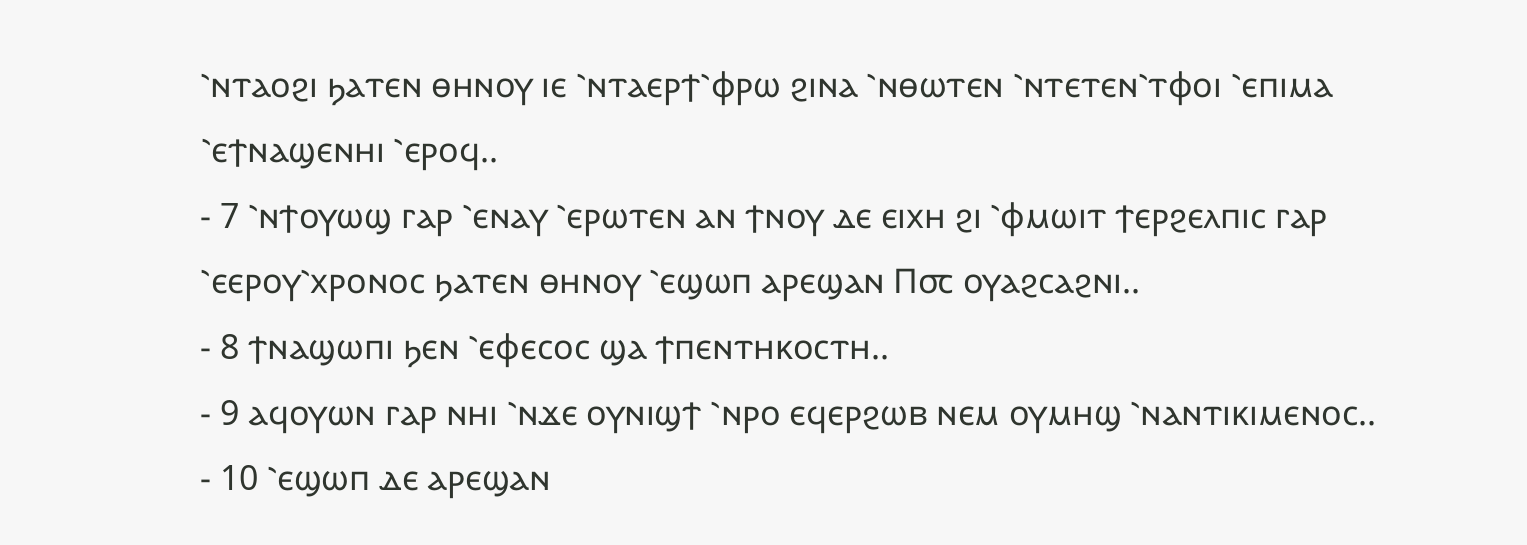⳿ⲛⲧⲁⲟϩⲓ ϧⲁⲧⲉⲛ ⲑⲏⲛⲟⲩ ⲓⲉ ⳿ⲛⲧⲁⲉⲣϯ⳿ⲫⲣⲱ ϩⲓⲛⲁ ⳿ⲛⲑⲱⲧⲉⲛ ⳿ⲛⲧⲉⲧⲉⲛ⳿ⲧⲫⲟⲓ ⳿ⲉⲡⲓⲙⲁ ⳿ⲉϯⲛⲁϣⲉⲛⲏⲓ ⳿ⲉⲣⲟϥ..
- 7 ⳿ⲛϯⲟⲩⲱϣ ⲅⲁⲣ ⳿ⲉⲛⲁⲩ ⳿ⲉⲣⲱⲧⲉⲛ ⲁⲛ ϯⲛⲟⲩ ⲇⲉ ⲉⲓⲭⲏ ϩⲓ ⳿ⲫⲙⲱⲓⲧ ϯⲉⲣϩⲉⲗⲡⲓⲥ ⲅⲁⲣ ⳿ⲉⲉⲣⲟⲩ⳿ⲭⲣⲟⲛⲟⲥ ϧⲁⲧⲉⲛ ⲑⲏⲛⲟⲩ ⳿ⲉϣⲱⲡ ⲁⲣⲉϣⲁⲛ Ⲡ⳪ ⲟⲩⲁϩⲥⲁϩⲛⲓ..
- 8 ϯⲛⲁϣⲱⲡⲓ ϧⲉⲛ ⳿ⲉⲫⲉⲥⲟⲥ ϣⲁ ϯⲡⲉⲛⲧⲏⲕⲟⲥⲧⲏ..
- 9 ⲁϥⲟⲩⲱⲛ ⲅⲁⲣ ⲛⲏⲓ ⳿ⲛϫⲉ ⲟⲩⲛⲓϣϯ ⳿ⲛⲣⲟ ⲉϥⲉⲣϩⲱⲃ ⲛⲉⲙ ⲟⲩⲙⲏϣ ⳿ⲛⲁⲛⲧⲓⲕⲓⲙⲉⲛⲟⲥ..
- 10 ⳿ⲉϣⲱⲡ ⲇⲉ ⲁⲣⲉϣⲁⲛ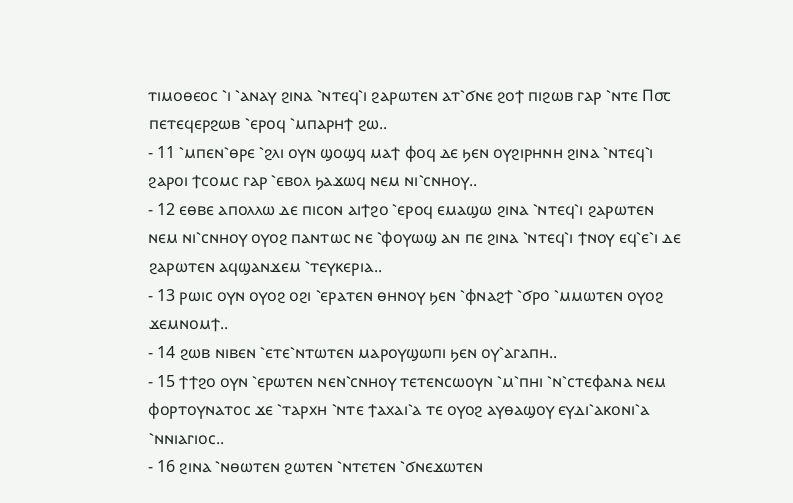ⲧⲓⲙⲟⲑⲉⲟⲥ ⳿ⲓ ⳿ⲁⲛⲁⲩ ϩⲓⲛⲁ ⳿ⲛⲧⲉϥ⳿ⲓ ϩⲁⲣⲱⲧⲉⲛ ⲁⲧ⳿ϭⲛⲉ ϩⲟϯ ⲡⲓϩⲱⲃ ⲅⲁⲣ ⳿ⲛⲧⲉ Ⲡ⳪ ⲡⲉⲧⲉϥⲉⲣϩⲱⲃ ⳿ⲉⲣⲟϥ ⳿ⲙⲡⲁⲣⲏϯ ϩⲱ..
- 11 ⳿ⲙⲡⲉⲛ⳿ⲑⲣⲉ ⳿ϩⲗⲓ ⲟⲩⲛ ϣⲟϣϥ ⲙⲁϯ ⲫⲟϥ ⲇⲉ ϧⲉⲛ ⲟⲩϩⲓⲣⲏⲛⲏ ϩⲓⲛⲁ ⳿ⲛⲧⲉϥ⳿ⲓ ϩⲁⲣⲟⲓ ϯⲥⲟⲙⲥ ⲅⲁⲣ ⳿ⲉⲃⲟⲗ ϧⲁϫⲱϥ ⲛⲉⲙ ⲛⲓ⳿ⲥⲛⲏⲟⲩ..
- 12 ⲉⲑⲃⲉ ⲁⲡⲟⲗⲗⲱ ⲇⲉ ⲡⲓⲥⲟⲛ ⲁⲓϯϩⲟ ⳿ⲉⲣⲟϥ ⲉⲙⲁϣⲱ ϩⲓⲛⲁ ⳿ⲛⲧⲉϥ⳿ⲓ ϩⲁⲣⲱⲧⲉⲛ ⲛⲉⲙ ⲛⲓ⳿ⲥⲛⲏⲟⲩ ⲟⲩⲟϩ ⲡⲁⲛⲧⲱⲥ ⲛⲉ ⳿ⲫⲟⲩⲱϣ ⲁⲛ ⲡⲉ ϩⲓⲛⲁ ⳿ⲛⲧⲉϥ⳿ⲓ ϯⲛⲟⲩ ⲉϥ⳿ⲉ⳿ⲓ ⲇⲉ ϩⲁⲣⲱⲧⲉⲛ ⲁϥϣⲁⲛϫⲉⲙ ⳿ⲧⲉⲩⲕⲉⲣⲓⲁ..
- 13 ⲣⲱⲓⲥ ⲟⲩⲛ ⲟⲩⲟϩ ⲟϩⲓ ⳿ⲉⲣⲁⲧⲉⲛ ⲑⲏⲛⲟⲩ ϧⲉⲛ ⳿ⲫⲛⲁϩϯ ⳿ϭⲣⲟ ⳿ⲙⲙⲱⲧⲉⲛ ⲟⲩⲟϩ ϫⲉⲙⲛⲟⲙϯ..
- 14 ϩⲱⲃ ⲛⲓⲃⲉⲛ ⳿ⲉⲧⲉ⳿ⲛⲧⲱⲧⲉⲛ ⲙⲁⲣⲟⲩϣⲱⲡⲓ ϧⲉⲛ ⲟⲩ⳿ⲁⲅⲁⲡⲏ..
- 15 ϯϯϩⲟ ⲟⲩⲛ ⳿ⲉⲣⲱⲧⲉⲛ ⲛⲉⲛ⳿ⲥⲛⲏⲟⲩ ⲧⲉⲧⲉⲛⲥⲱⲟⲩⲛ ⳿ⲙ⳿ⲡⲏⲓ ⳿ⲛ⳿ⲥⲧⲉⲫⲁⲛⲁ ⲛⲉⲙ ⲫⲟⲣⲧⲟⲩⲛⲁⲧⲟⲥ ϫⲉ ⳿ⲧⲁⲣⲭⲏ ⳿ⲛⲧⲉ ϯⲁⲭⲁⲓ⳿ⲁ ⲧⲉ ⲟⲩⲟϩ ⲁⲩⲑⲁϣⲟⲩ ⲉⲩⲇⲓ⳿ⲁⲕⲟⲛⲓ⳿ⲁ ⳿ⲛⲛⲓⲁⲅⲓⲟⲥ..
- 16 ϩⲓⲛⲁ ⳿ⲛⲑⲱⲧⲉⲛ ϩⲱⲧⲉⲛ ⳿ⲛⲧⲉⲧⲉⲛ ⳿ϭⲛⲉϫⲱⲧⲉⲛ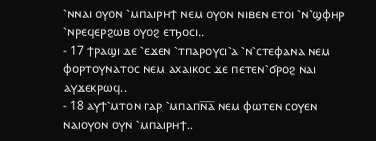⳿ⲛⲛⲁⲓ ⲟⲩⲟⲛ ⳿ⲙⲡⲁⲓⲣⲏϯ ⲛⲉⲙ ⲟⲩⲟⲛ ⲛⲓⲃⲉⲛ ⲉⲧⲟⲓ ⳿ⲛ⳿ϣⲫⲏⲣ ⳿ⲛⲣⲉϥⲉⲣϩⲱⲃ ⲟⲩⲟϩ ⲉⲧϧⲟⲥⲓ..
- 17 ϯⲣⲁϣⲓ ⲇⲉ ⳿ⲉϫⲉⲛ ⳿ⲧⲡⲁⲣⲟⲩⲥⲓ⳿ⲁ ⳿ⲛ⳿ⲥⲧⲉⲫⲁⲛⲁ ⲛⲉⲙ ⲫⲟⲣⲧⲟⲩⲛⲁⲧⲟⲥ ⲛⲉⲙ ⲁⲭⲁⲓⲕⲟⲥ ϫⲉ ⲡⲉⲧⲉⲛ⳿ϭⲣⲟϩ ⲛⲁⲓ ⲁⲩϫⲉⲕⲣⲱϥ..
- 18 ⲁⲩϯ⳿ⲙⲧⲟⲛ ⲅⲁⲣ ⳿ⲙⲡⲁⲡⲛ̅ⲁ̅ ⲛⲉⲙ ⲫⲱⲧⲉⲛ ⲥⲟⲩⲉⲛ ⲛⲁⲓⲟⲩⲟⲛ ⲟⲩⲛ ⳿ⲙⲡⲁⲓⲣⲏϯ..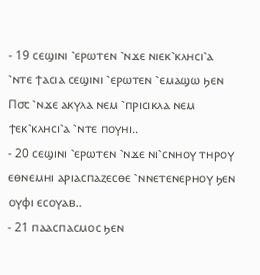- 19 ⲥⲉϣⲓⲛⲓ ⳿ⲉⲣⲱⲧⲉⲛ ⳿ⲛϫⲉ ⲛⲓⲉⲕ⳿ⲕⲗⲏⲥⲓ⳿ⲁ ⳿ⲛⲧⲉ ϯⲁⲥⲓⲁ ⲥⲉϣⲓⲛⲓ ⳿ⲉⲣⲱⲧⲉⲛ ⳿ⲉⲙⲁϣⲱ ϧⲉⲛ Ⲡ⳪ ⳿ⲛϫⲉ ⲁⲕⲩⲗⲁ ⲛⲉⲙ ⳿ⲡⲣⲓⲥⲓⲕⲗⲁ ⲛⲉⲙ ϯⲉⲕ⳿ⲕⲗⲏⲥⲓ⳿ⲁ ⳿ⲛⲧⲉ ⲡⲟⲩⲏⲓ..
- 20 ⲥⲉϣⲓⲛⲓ ⳿ⲉⲣⲱⲧⲉⲛ ⳿ⲛϫⲉ ⲛⲓ⳿ⲥⲛⲏⲟⲩ ⲧⲏⲣⲟⲩ ⲉⲑⲛⲉⲙⲏⲓ ⲁⲣⲓⲁⲥⲡⲁⲍⲉⲥⲑⲉ ⳿ⲛⲛⲉⲧⲉⲛⲉⲣⲏⲟⲩ ϧⲉⲛ ⲟⲩⲫⲓ ⲉⲥⲟⲩⲁⲃ..
- 21 ⲡⲁⲁⲥⲡⲁⲥⲙⲟⲥ ϧⲉⲛ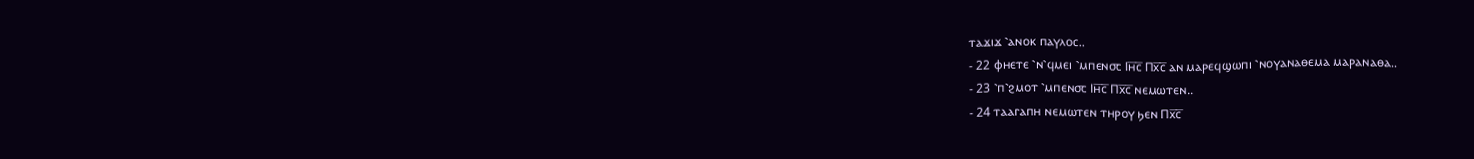ⲧⲁϫⲓϫ ⳿ⲁⲛⲟⲕ ⲡⲁⲩⲗⲟⲥ..
- 22 ⲫⲏⲉⲧⲉ ⳿ⲛ⳿ϥⲙⲉⲓ ⳿ⲙⲡⲉⲛ⳪ Ⲓⲏ̅ⲥ̅ Ⲡⲭ̅ⲥ̅ ⲁⲛ ⲙⲁⲣⲉϥϣⲱⲡⲓ ⳿ⲛⲟⲩⲁⲛⲁⲑⲉⲙⲁ ⲙⲁⲣⲁⲛⲁⲑⲁ..
- 23 ⳿ⲡ⳿ϩⲙⲟⲧ ⳿ⲙⲡⲉⲛ⳪ Ⲓⲏ̅ⲥ̅ Ⲡⲭ̅ⲥ̅ ⲛⲉⲙⲱⲧⲉⲛ..
- 24 ⲧⲁⲁⲅⲁⲡⲏ ⲛⲉⲙⲱⲧⲉⲛ ⲧⲏⲣⲟⲩ ϧⲉⲛ Ⲡⲭ̅ⲥ̅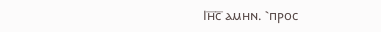Ⲓⲏ̅ⲥ̅ ⲁⲙⲏⲛ. ⳿ⲡⲣⲟⲥ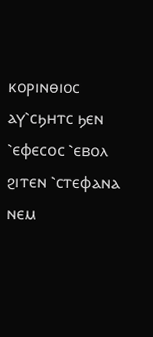ⲕⲟⲣⲓⲛⲑⲓⲟⲥ ⲁⲩ⳿ⲥϧⲏⲧⲥ ϧⲉⲛ ⳿ⲉⲫⲉⲥⲟⲥ ⳿ⲉⲃⲟⲗ ϩⲓⲧⲉⲛ ⳿ⲥⲧⲉⲫⲁⲛⲁ ⲛⲉⲙ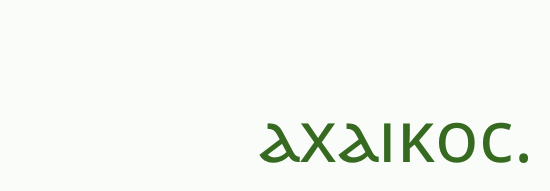ⲁⲭⲁⲓⲕⲟⲥ.